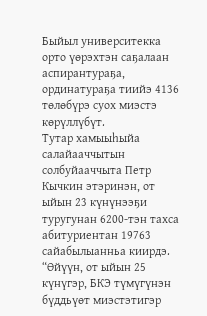Быйыл университекка орто үөрэхтэн саҕалаан аспирантураҕа, ординатураҕа тиийэ 4136 төлөбүрэ суох миэстэ көрүллүбүт.
Тутар хамыыһыйа салайааччытын солбуйааччыта Петр Кычкин этэринэн, от ыйын 23 күнүнээҕи туругунан 6200-тэн тахса абитуриентан 19763 сайабылыанньа киирдэ.
“Өйүүн, от ыйын 25 күнүгэр, БКЭ түмүгүнэн бүддьүөт миэстэтигэр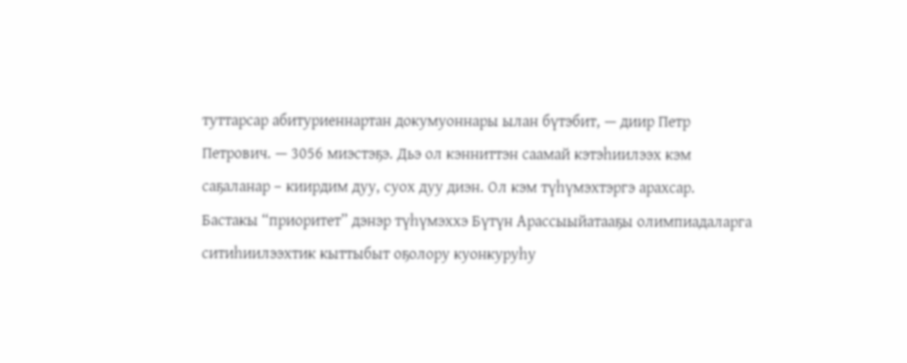туттарсар абитуриеннартан докумуоннары ылан бүтэбит, — диир Петр Петрович. — 3056 миэстэҕэ. Дьэ ол кэнниттэн саамай кэтэһиилээх кэм саҕаланар – киирдим дуу, суох дуу диэн. Ол кэм түһүмэхтэргэ арахсар. Бастакы “приоритет” дэнэр түһүмэххэ Бүтүн Арассыыйатааҕы олимпиадаларга ситиһиилээхтик кыттыбыт оҕолору куонкуруһу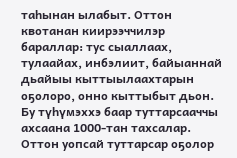таһынан ылабыт. Оттон квотанан киирээччилэр бараллар: тус сыаллаах, тулаайах, инбэлиит, байыаннай дьайыы кыттыылаахтарын оҕолоро, онно кыттыбыт дьон. Бу түһүмэххэ баар туттарсааччы ахсаана 1000-тан тахсалар. Оттон уопсай туттарсар оҕолор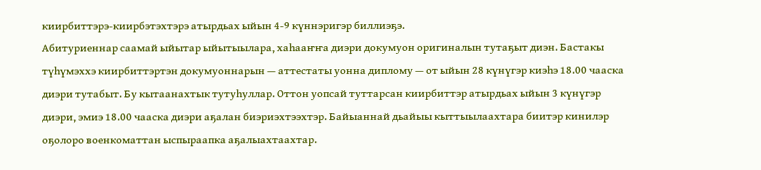киирбиттэрэ-киирбэтэхтэрэ атырдьах ыйын 4-9 күннэригэр биллиэҕэ.
Абитуриеннар саамай ыйытар ыйытыылара, хаһааҥҥа диэри докумуон оригиналын тутаҕыт диэн. Бастакы түһүмэххэ киирбиттэртэн докумуоннарын — аттестаты уонна диплому — от ыйын 28 күнүгэр киэһэ 18.00 чааска диэри тутабыт. Бу кытаанахтык тутуһуллар. Оттон уопсай туттарсан киирбиттэр атырдьах ыйын 3 күнүгэр диэри, эмиэ 18.00 чааска диэри аҕалан биэриэхтээхтэр. Байыаннай дьайыы кыттыылаахтара биитэр кинилэр оҕолоро военкоматтан ыспыраапка аҕалыахтаахтар.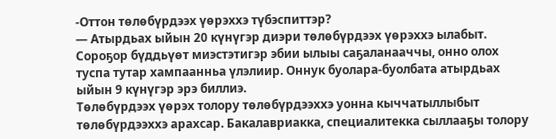-Оттон төлөбүрдээх үөрэххэ түбэспиттэр?
— Атырдьах ыйын 20 күнүгэр диэри төлөбүрдээх үөрэххэ ылабыт. Сороҕор бүддьүөт миэстэтигэр эбии ылыы саҕаланааччы, онно олох туспа тутар хампаанньа үлэлиир. Оннук буолара-буолбата атырдьах ыйын 9 күнүгэр эрэ биллиэ.
Төлөбүрдээх үөрэх толору төлөбүрдээххэ уонна кыччатыллыбыт төлөбүрдээххэ арахсар. Бакалавриакка, специалитекка сыллааҕы толору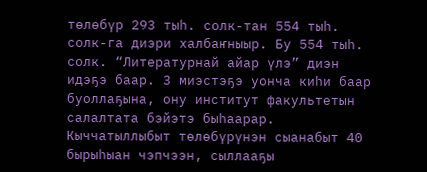төлөбүр 293 тыһ. солк-тан 554 тыһ. солк-га диэри халбаҥныыр. Бу 554 тыһ. солк. “Литературнай айар үлэ” диэн идэҕэ баар. 3 миэстэҕэ уонча киһи баар буоллаҕына, ону институт факультетын салалтата бэйэтэ быһаарар.
Кыччатыллыбыт төлөбүрүнэн сыанабыт 40 бырыһыан чэпчээн, сыллааҕы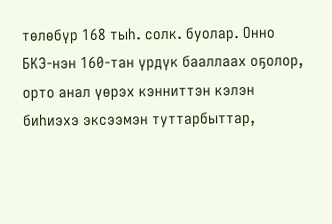төлөбүр 168 тыһ. солк. буолар. Онно БКЭ-нэн 160-тан үрдүк бааллаах оҕолор, орто анал үөрэх кэнниттэн кэлэн биһиэхэ эксээмэн туттарбыттар,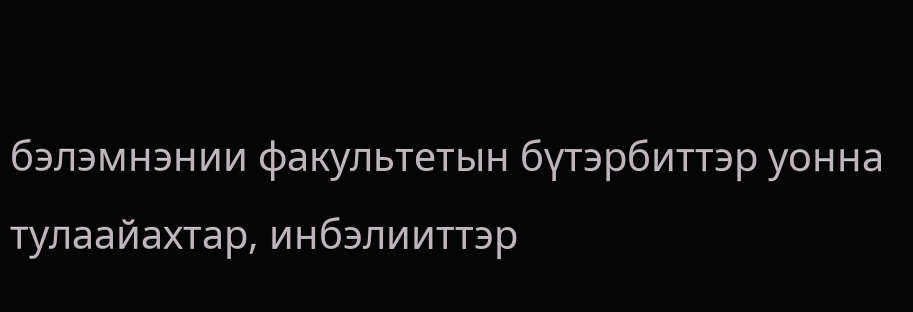бэлэмнэнии факультетын бүтэрбиттэр уонна тулаайахтар, инбэлииттэр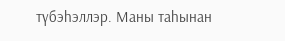түбэһэллэр. Маны таһынан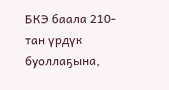БКЭ баала 210-тан үрдүк буоллаҕына,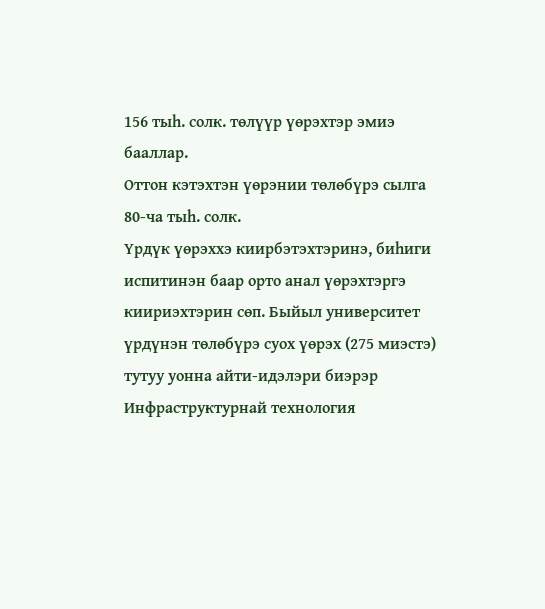156 тыһ. солк. төлүүр үөрэхтэр эмиэ бааллар.
Оттон кэтэхтэн үөрэнии төлөбүрэ сылга 80-ча тыһ. солк.
Үрдүк үөрэххэ киирбэтэхтэринэ, биһиги испитинэн баар орто анал үөрэхтэргэ киириэхтэрин сөп. Быйыл университет үрдүнэн төлөбүрэ суох үөрэх (275 миэстэ) тутуу уонна айти-идэлэри биэрэр Инфраструктурнай технология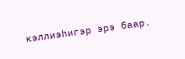кэллиэһигэр эрэ баар.